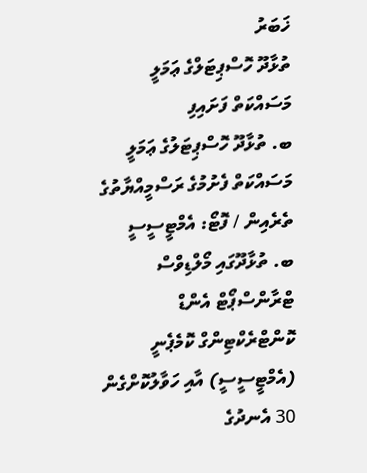ޚަބަރު
ތުޅާދޫ ހޮސްޕިޓަލްގެ ޢަމަލީ މަސައްކަތް ފަށައިފި
ބ. ތުޅާދޫ ހޮސްޕިޓަލުގެ ޢަމަލީ މަސައްކަތް ފެށުމުގެ ރަސްމީއްޔާތުގެ ތެރެއިން / ފޮޓޯ: އެމްޓީސީސީ
ބ. ތުޅާދޫގައި މޯލްޑިވްސް ޓްރާންސްޕޯޓް އެންޑް ކޮންޓްރެކްޓިންގް ކޮމެޕެނީ (އެމްޓީސީސީ) އާއި ހަވާލުކޮށްގެން 30 އެނދުގެ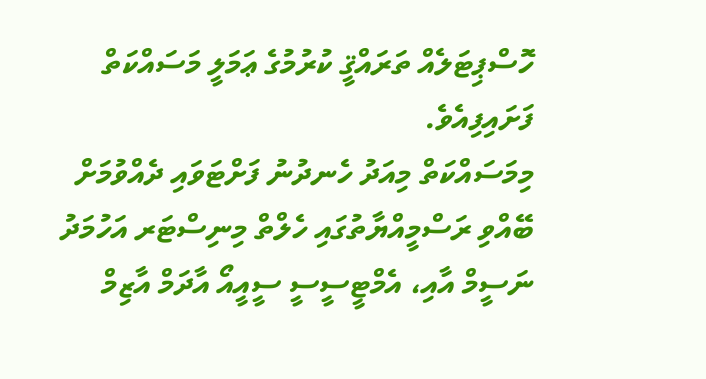ހޮސްޕިޓަލެއް ތަރައްޤީ ކުރުމުގެ ޢަމަލީ މަސައްކަތް ފަށައިފިއެވެ.
މިމަސައްކަތް މިއަދު ހެނދުނު ފަށްޓަވައި ދެއްވުމަށް ބޭއްވި ރަސްމީއްޔާތުގައި ހެލްތް މިނިސްޓަރ އަހުމަދު ނަސީމް އާއި، އެމްޓީސީސީ ސީއީއޯ އާދަމް އާޒިމް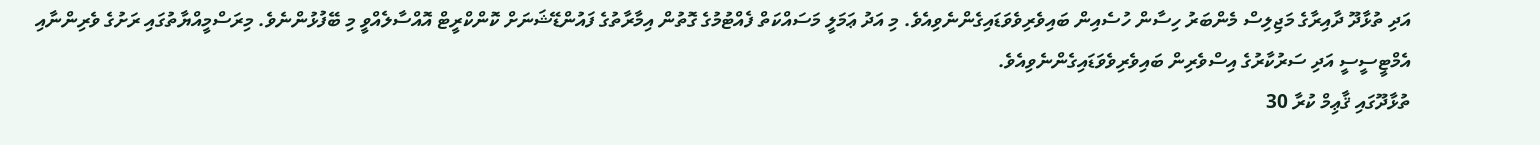އަދި ތުޅާދޫ ދާއިރާގެ މަޖިލިސް މެންބަރު ހިސާން ހުސެއިން ބައިވެރިވެވަޑައިގެންނެވިއެވެ. މި އަދު ޢަމަލީ މަސައްކަތް ފެއްޓުމުގެ ގޮތުން އިމާރާތުގެ ފައުންޑޭޝަނަށް ކޮންކްރީޓް އޮއްސާލެއްވީ މި ބޭފުޅުންނެވެ. މިރަސްމީއްޔާތުގައި ރަށުގެ ވެރިންނާއި އެމްޓީސީސީ އަދި ސަރުކާރުގެ އިސްވެރިން ބައިވެރިވެވަޑައިގެންނެވިއެވެ.
ތުޅާދޫގައި ޤާޢިމް ކުރާ 30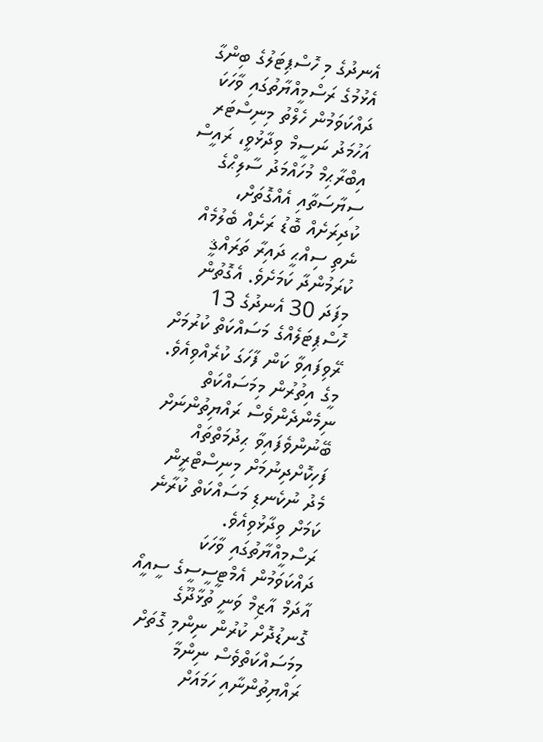އެނދުގެ މި ހޮސްޕިޓަލުގެ ބިންގާ އެޅުމުގެ ރަސްމީއްޔާތުގައި ވާހަކަ ދައްކަވަމުން ހެލްތު މިނިސްޓަރ އަހުމަދު ނަސީމް ވިދާޅުވީ، ރައީސް އިބްރާޙިމް މުހައްމަދު ސާލިޙްގެ ސިޔާސަތާއި އެއްގޮތަށް، ކުދިރަށެއް ބޮޑު ރަށެއް ބެލުމެއް ނެތި ސިއްޙީ ދައިރާ ތަރައްޤީ ކުރަމުންދާ ކަމަށެވެ. އެގޮތުން މިފަދަ 30 އެނދުގެ 13 ހޮސްޕިޓަލެއްގެ މަސައްކަތް ކުރުމަށް ރޭވިފައިވާ ކަން ފާހަގަ ކުރެއްވިއެވެ.
މީގެ އިތުރުން މިމަސައްކަތް ނިމެންދެންވެސް ރައްޔިތުންނަށް ބޭނުންވެފައިވާ ޙިދުމަތްތައް ފަހިކޮށްދިނުމަށް މިނިސްޓްރީން މެދު ނުކެނޑި މަސައްކަތް ކުރާނެ ކަމަށް ވިދާޅުވިއެވެ.
ރަސްމީއްޔާތުގައި ވާހަކަ ދައްކަވަމުން އެމްޓީސީސީގެ ސީއީއޯ އާދަމް އާޒިމް ވަނީ ތުޅާދޫގެ ގޮނޑުދޮށް ކުރުން ނިންމި ގޮތަށް މިމަސައްކަތްވެސް ނިންމާ ރައްޔިތުންނާއި ހަމައަށް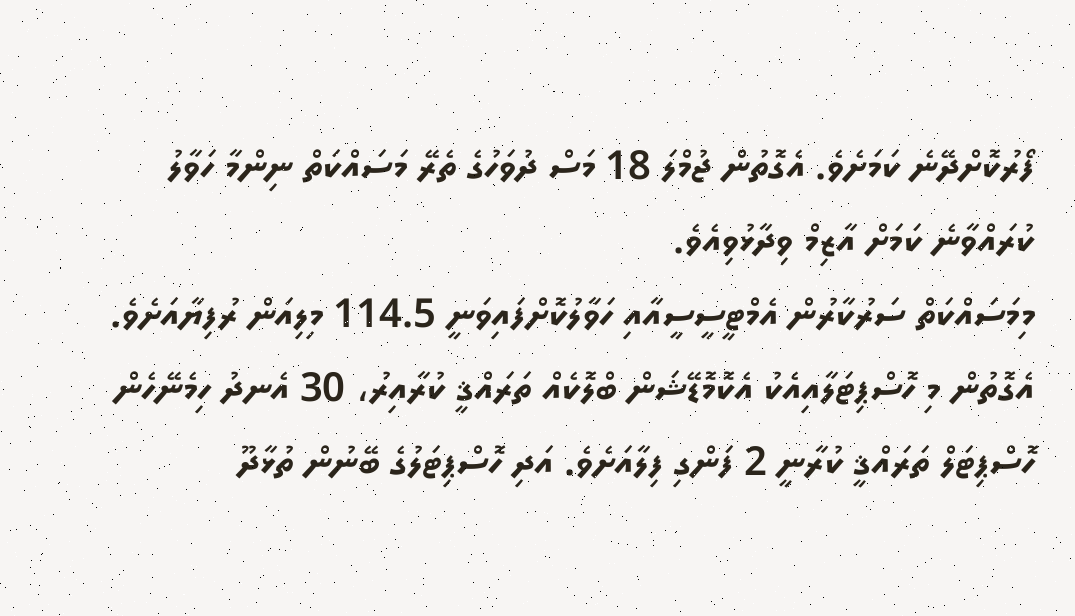ފޯރުކޮށްދޭނެ ކަމަށެވެ. އެގޮތުން ޖުމްލަ 18 މަސް ދުވަހުގެ ތެރޭ މަސައްކަތް ނިންމާ ހަވާލު ކުރައްވާނެ ކަމަށް އާޒިމް ވިދާޅުވިއެވެ.
މިމަސައްކަތް ސަރުކާރުން އެމްޓީސީސީއާއި ހަވާލުކޮށްފައިވަނީ 114.5 މިލިއަން ރުފިޔާއަށެވެ. އެގޮތުން މި ހޮސްޕިޓަލާއިއެކު އެކޮމޮޑޭޝަން ބްލޮކެއް ތަރައްޤީ ކުރާއިރު، 30 އެނދު ހިމެނޭހެން ހޮސްޕިޓަލް ތަރައްޤީ ކުރާނީ 2 ފަންގި ފިލާއަށެވެ. އަދި ހޮސްޕިޓަލުގެ ބޭނުން ތުޅާދޫ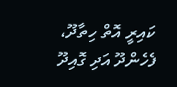ކައިރީ އޮތް ހިތާދޫ، ފެހެންދޫ އަދި ގޮއިދޫ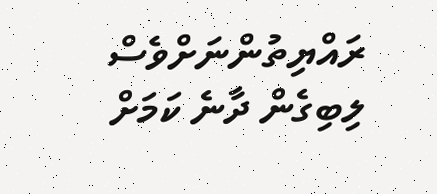ރައްޔިތުންނަށްވެސް ލިބިގެން ދާނެ ކަމަށް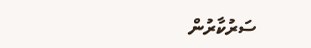ސަރުކާރުން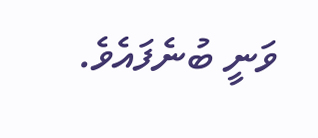ވަނީ ބުނެފައެވެ.